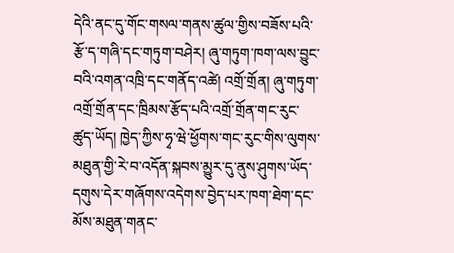དེའི་ནང་དུ་གོང་གསལ་གནས་ཚུལ་གྱིས་བཟོས་པའི་རྩོ་ད་གཞི་དང་གཏུག་བཤེར། ཞུ་གཏུག་ཁག་ལས་བྱུང་བའི་འགན་འཁྲི་དང་གནོད་འཚེ། འགྲོ་གྲོན། ཞུ་གཏུག་འགྲོ་གྲོན་དང་ཁྲིམས་རྩོད་པའི་འགྲོ་གྲོན་གང་རུང་ཚུད་ཡོད། ཁྱེད་ཀྱིས་ཧྭ་ཝེ་ཕྱོགས་གང་རུང་གིས་ལུགས་མཐུན་གྱི་རེ་བ་འདོན་སྐབས་མྱུར་དུ་ནུས་ཤུགས་ཡོད་དགུས་དེར་གཞོགས་འདེགས་བྱེད་པར་ཁག་ཐེག་དང་མོས་མཐུན་གནང་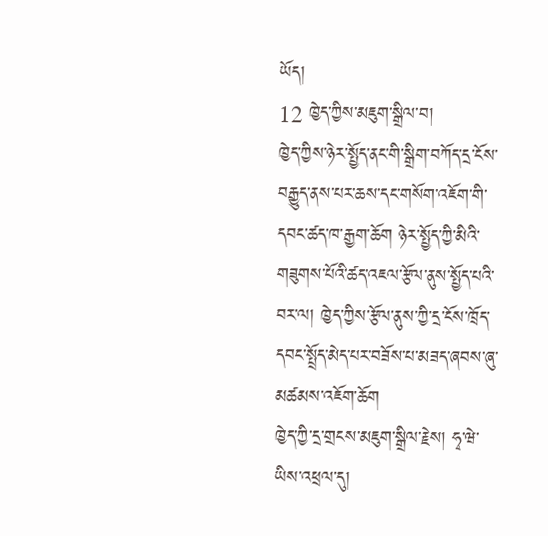ཡོད།
12 ཁྱེད་ཀྱིས་མཇུག་སྒྲིལ་བ།
ཁྱེད་ཀྱིས་ཉེར་སྤྱོད་ནང་གི་སྒྲིག་བཀོད་དྲ་ངོས་བརྒྱུད་ནས་པར་ཆས་དང་གསོག་འཇོག་གི་དབང་ཚད་ཁ་རྒྱག་ཆོག ཉེར་སྤྱོད་ཀྱི་མིའི་གཟུགས་པོའི་ཚད་འཇལ་རྩོལ་ནུས་སྤྱོད་པའི་བར་ལ། ཁྱེད་ཀྱིས་རྩོལ་ནུས་ཀྱི་དྲ་ངོས་ཁྲོད་དབང་སྤྲོད་མེད་པར་བཟོས་པ་མཟད་ཞབས་ཞུ་མཚམས་འཇོག་ཆོག
ཁྱེད་ཀྱི་དྲ་གྲངས་མཇུག་སྒྲིལ་རྗེས། ཧྭ་ཝེ་ཡིས་འཕྲལ་དུ།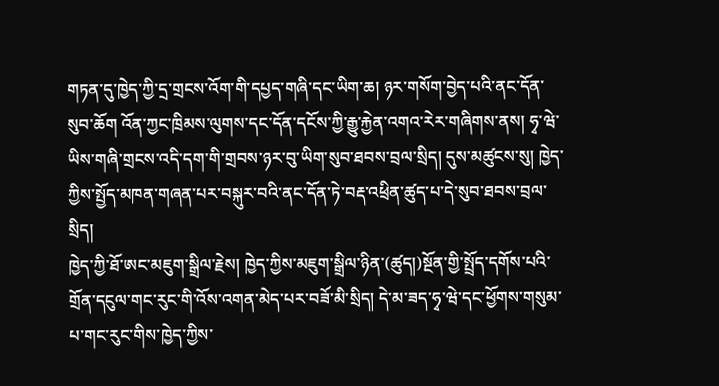གཏན་དུ་ཁྱེད་ཀྱི་དྲ་གྲངས་འོག་གི་དཔྱད་གཞི་དང་ཡིག་ཆ། ཉར་གསོག་བྱེད་པའི་ནང་དོན་སུབ་ཆོག འོན་ཀྱང་ཁྲིམས་ལུགས་དང་དོན་དངོས་ཀྱི་རྒྱུ་རྐྱེན་འགའ་རེར་གཞིགས་ནས། ཧྭ་ཝེ་ཡིས་གཞི་གྲངས་འདི་དག་གི་གྲབས་ཉར་བུ་ཡིག་སུབ་ཐབས་བྲལ་སྲིད། དུས་མཚུངས་སུ། ཁྱེད་ཀྱིས་སྤྱོད་མཁན་གཞན་པར་བསྐུར་བའི་ནང་དོན་ཏེ་བརྡ་འཕྲིན་ཚུད་པ་དེ་སུབ་ཐབས་བྲལ་སྲིད།
ཁྱེད་ཀྱི་ཐོ་ཨང་མཇུག་སྒྲིལ་རྗེས། ཁྱེད་ཀྱིས་མཇུག་སྒྲིལ་ཉིན་(ཚུད།)སྔོན་གྱི་སྤྲོད་དགོས་པའི་གྲོན་དངུལ་གང་རུང་གི་འོས་འགན་མེད་པར་བཟོ་མི་སྲིད། དེ་མ་ཟད་ཧྭ་ཝེ་དང་ཕྱོགས་གསུམ་པ་གང་རུང་གིས་ཁྱེད་ཀྱིས་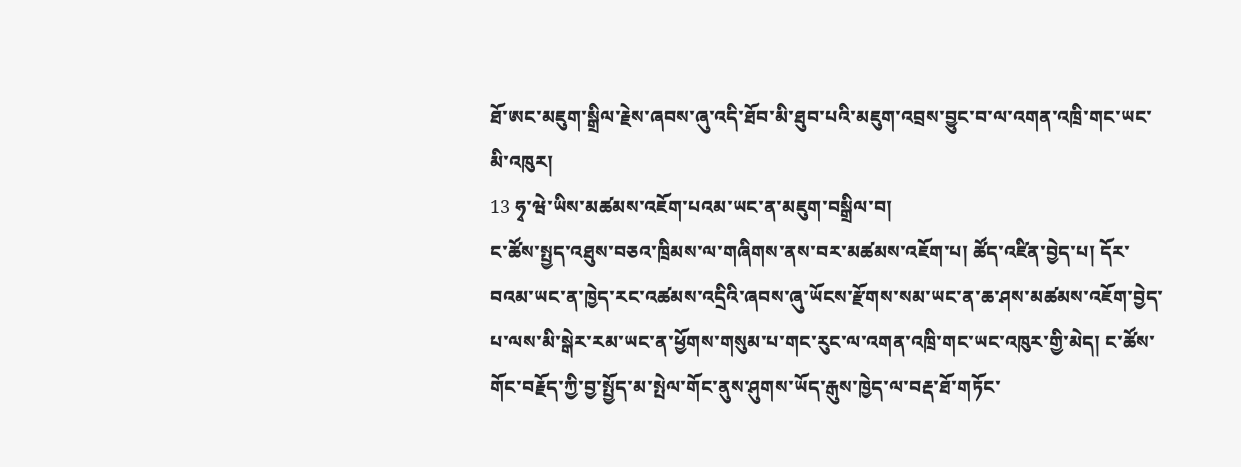ཐོ་ཨང་མཇུག་སྒྲིལ་རྗེས་ཞབས་ཞུ་འདི་ཐོབ་མི་ཐུབ་པའི་མཇུག་འབྲས་བྱུང་བ་ལ་འགན་འཁྲི་གང་ཡང་མི་འཁུར།
13 ཧྭ་ཝེ་ཡིས་མཚམས་འཇོག་པའམ་ཡང་ན་མཇུག་བསྒྲིལ་བ།
ང་ཚོས་སྤྱད་འཐུས་བཅའ་ཁྲིམས་ལ་གཞིགས་ནས་བར་མཚམས་འཇོག་པ། ཚོད་འཛིན་བྱེད་པ། དོར་བའམ་ཡང་ན་ཁྱེད་རང་འཚམས་འདྲིའི་ཞབས་ཞུ་ཡོངས་རྫོགས་སམ་ཡང་ན་ཆ་ཤས་མཚམས་འཇོག་བྱེད་པ་ལས་མི་སྒེར་རམ་ཡང་ན་ཕྱོགས་གསུམ་པ་གང་རུང་ལ་འགན་འཁྲི་གང་ཡང་འཁུར་གྱི་མེད། ང་ཚོས་གོང་བརྗོད་ཀྱི་བྱ་སྤྱོད་མ་སྤེལ་གོང་ནུས་ཤུགས་ཡོད་རྒུས་ཁྱེད་ལ་བརྡ་ཐོ་གཏོང་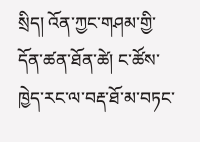སྲིད། འོན་ཀྱང་གཤམ་གྱི་དོན་ཚན་ཐོན་ཚེ། ང་ཚོས་ཁྱེད་རང་ལ་བརྡ་ཐོ་མ་བཏང་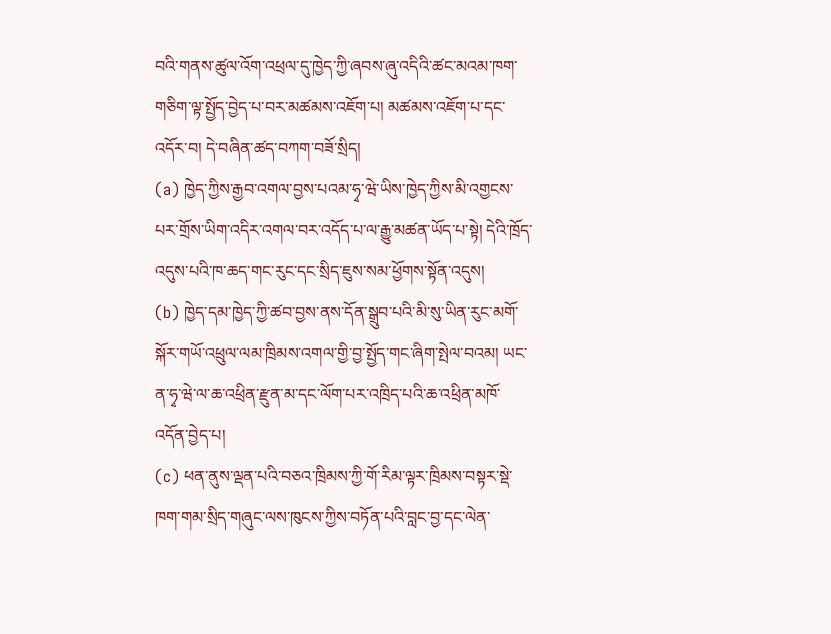བའི་གནས་ཚུལ་འོག་འཕྲལ་དུ་ཁྱེད་ཀྱི་ཞབས་ཞུ་འདིའི་ཚང་མའམ་ཁག་གཅིག་ལྟ་སྤྱོད་བྱེད་པ་བར་མཚམས་འཇོག་པ། མཚམས་འཇོག་པ་དང་འདོར་བ། དེ་བཞིན་ཚད་བཀག་བཟོ་སྲིད།
(a) ཁྱེད་ཀྱིས་རྒྱབ་འགལ་བྱས་པའམ་ཧྭ་ཝེ་ཡིས་ཁྱེད་ཀྱིས་མི་འགྱངས་པར་གྲོས་ཡིག་འདིར་འགལ་བར་འདོད་པ་ལ་རྒྱུ་མཚན་ཡོད་པ་སྟེ། དེའི་ཁྲོད་འདུས་པའི་ཁ་ཆད་གང་རུང་དང་སྲིད་ཇུས་སམ་ཕྱོགས་སྟོན་འདུས།
(b) ཁྱེད་དམ་ཁྱེད་ཀྱི་ཚབ་བྱས་ནས་དོན་སྒྲུབ་པའི་མི་སུ་ཡིན་རུང་མགོ་སྐོར་གཡོ་འཕྲུལ་ལམ་ཁྲིམས་འགལ་གྱི་བྱ་སྤྱོད་གང་ཞིག་སྤེལ་བའམ། ཡང་ན་ཧྭ་ཝེ་ལ་ཆ་འཕྲིན་རྫུན་མ་དང་ལོག་པར་འཁྲིད་པའི་ཆ་འཕྲིན་མཁོ་འདོན་བྱེད་པ།
(c) ཕན་ནུས་ལྡན་པའི་བཅའ་ཁྲིམས་ཀྱི་གོ་རིམ་ལྟར་ཁྲིམས་བསྟར་སྡེ་ཁག་གམ་སྲིད་གཞུང་ལས་ཁུངས་ཀྱིས་བཏོན་པའི་བླང་བྱ་དང་ལེན་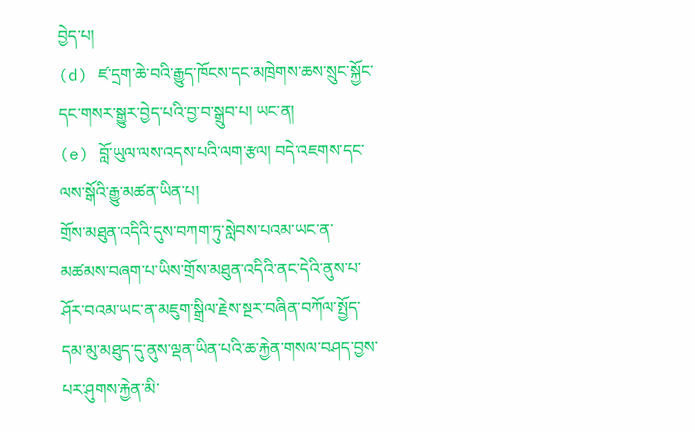བྱེད་པ།
(d) ཛ་དྲག་ཆེ་བའི་རྒྱུད་ཁོངས་དང་མཁྲེགས་ཆས་སྲུང་སྐྱོང་དང་གསར་སྒྱུར་བྱེད་པའི་བྱ་བ་སྒྲུབ་པ། ཡང་ན།
(e) བློ་ཡུལ་ལས་འདས་པའི་ལག་རྩལ། བདེ་འཇགས་དང་ལས་སྒོའི་རྒྱུ་མཚན་ཡིན་པ།
གྲོས་མཐུན་འདིའི་དུས་བཀག་ཏུ་སླེབས་པའམ་ཡང་ན་མཚམས་བཞག་པ་ཡིས་གྲོས་མཐུན་འདིའི་ནང་དེའི་ནུས་པ་ཤོར་བའམ་ཡང་ན་མཇུག་སྒྲིལ་རྗེས་སྔར་བཞིན་བཀོལ་སྤྱོད་དམ་མུ་མཐུད་དུ་ནུས་ལྡན་ཡིན་པའི་ཆ་རྐྱེན་གསལ་བཤད་བྱས་པར་ཤུགས་རྐྱེན་མི་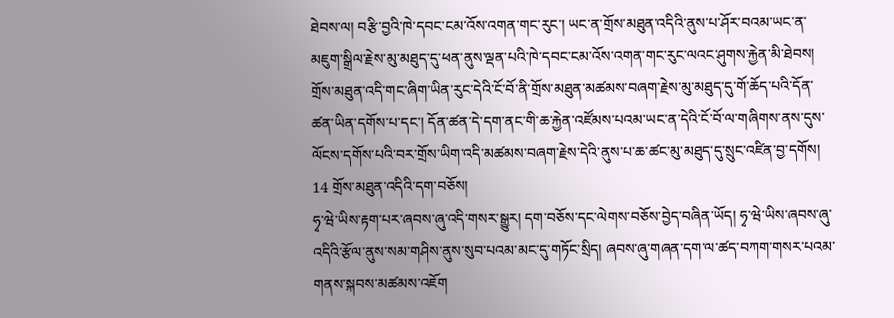ཐེབས་ལ། བརྩི་བྱའི་ཁེ་དབང་ངམ་འོས་འགན་གང་རུང་། ཡང་ན་གྲོས་མཐུན་འདིའི་ནུས་པ་ཤོར་བའམ་ཡང་ན་མཇུག་སྒྲིལ་རྗེས་མུ་མཐུད་དུ་ཕན་ནུས་ལྡན་པའི་ཁེ་དབང་ངམ་འོས་འགན་གང་རུང་ལའང་ཤུགས་རྐྱེན་མི་ཐེབས།
གྲོས་མཐུན་འདི་གང་ཞིག་ཡིན་རུང་དེའི་ངོ་བོ་ནི་གྲོས་མཐུན་མཚམས་བཞག་རྗེས་མུ་མཐུད་དུ་གོ་ཆོད་པའི་དོན་ཚན་ཡིན་དགོས་པ་དང་། དོན་ཚན་དེ་དག་ནང་གི་ཆ་རྐྱེན་འཛོམས་པའམ་ཡང་ན་དེའི་ངོ་བོ་ལ་གཞིགས་ནས་དུས་ལོངས་དགོས་པའི་བར་གྲོས་ཡིག་འདི་མཚམས་བཞག་རྗེས་དེའི་ནུས་པ་ཆ་ཚང་མུ་མཐུད་དུ་སྲུང་འཛིན་བྱ་དགོས།
14 གྲོས་མཐུན་འདིའི་དག་བཅོས།
ཧྭ་ཝེ་ཡིས་རྟག་པར་ཞབས་ཞུ་འདི་གསར་སྒྱུར། དག་བཅོས་དང་ལེགས་བཅོས་བྱེད་བཞིན་ཡོད། ཧྭ་ཝེ་ཡིས་ཞབས་ཞུ་འདིའི་རྩོལ་ནུས་སམ་གཤིས་ནུས་སུབ་པའམ་མང་དུ་གཏོང་སྲིད། ཞབས་ཞུ་གཞན་དག་ལ་ཚད་བཀག་གསར་པའམ་གནས་སྐབས་མཚམས་འཇོག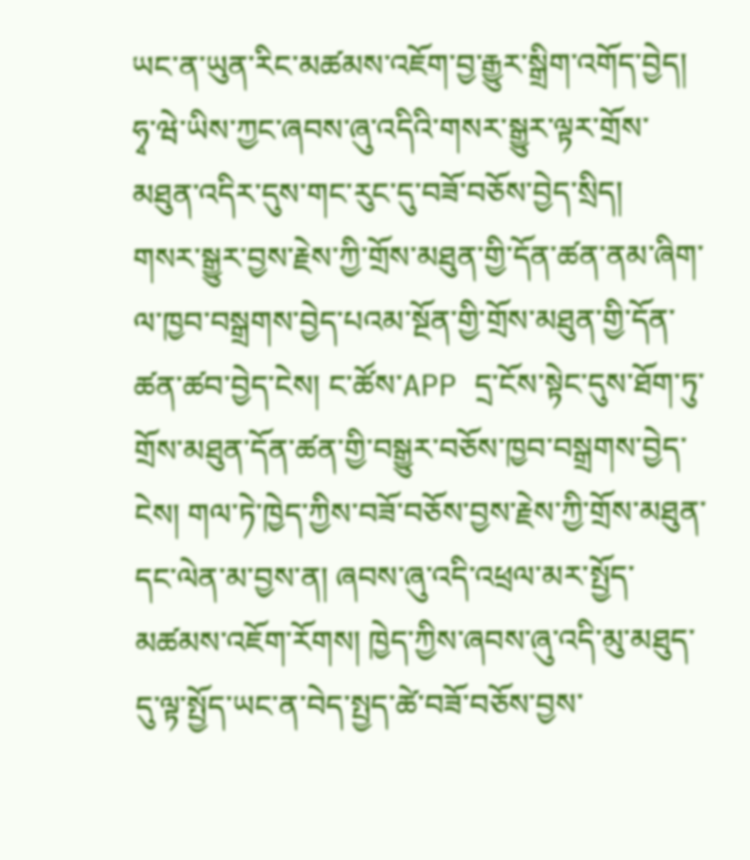ཡང་ན་ཡུན་རིང་མཚམས་འཇོག་བྱ་རྒྱུར་སྒྲིག་འགོད་བྱེད། ཧྭ་ཝེ་ཡིས་ཀྱང་ཞབས་ཞུ་འདིའི་གསར་སྒྱུར་ལྟར་གྲོས་མཐུན་འདིར་དུས་གང་རུང་དུ་བཟོ་བཅོས་བྱེད་སྲིད།
གསར་སྒྱུར་བྱས་རྗེས་ཀྱི་གྲོས་མཐུན་གྱི་དོན་ཚན་ནམ་ཞིག་ལ་ཁྱབ་བསྒྲགས་བྱེད་པའམ་སྔོན་གྱི་གྲོས་མཐུན་གྱི་དོན་ཚན་ཚབ་བྱེད་ངེས། ང་ཚོས་APP དྲ་ངོས་སྟེང་དུས་ཐོག་ཏུ་གྲོས་མཐུན་དོན་ཚན་གྱི་བསྒྱུར་བཅོས་ཁྱབ་བསྒྲགས་བྱེད་ངེས། གལ་ཏེ་ཁྱེད་ཀྱིས་བཟོ་བཅོས་བྱས་རྗེས་ཀྱི་གྲོས་མཐུན་དང་ལེན་མ་བྱས་ན། ཞབས་ཞུ་འདི་འཕྲལ་མར་སྤྱོད་མཚམས་འཇོག་རོགས། ཁྱེད་ཀྱིས་ཞབས་ཞུ་འདི་མུ་མཐུད་དུ་ལྟ་སྤྱོད་ཡང་ན་བེད་སྤྱད་ཚེ་བཟོ་བཅོས་བྱས་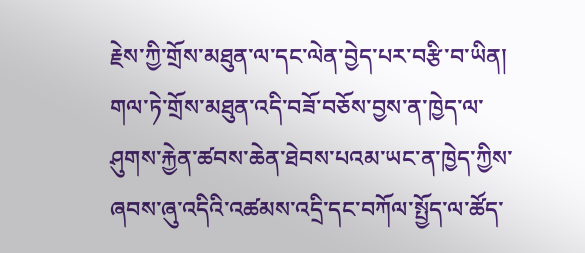རྗེས་ཀྱི་གྲོས་མཐུན་ལ་དང་ལེན་བྱེད་པར་བརྩི་བ་ཡིན།
གལ་ཏེ་གྲོས་མཐུན་འདི་བཟོ་བཅོས་བྱས་ན་ཁྱེད་ལ་ཤུགས་རྐྱེན་ཚབས་ཆེན་ཐེབས་པའམ་ཡང་ན་ཁྱེད་ཀྱིས་ཞབས་ཞུ་འདིའི་འཚམས་འདྲི་དང་བཀོལ་སྤྱོད་ལ་ཚོད་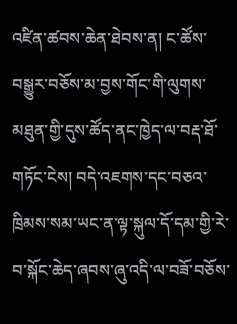འཛིན་ཚབས་ཆེན་ཐེབས་ན། ང་ཚོས་བསྒྱུར་བཅོས་མ་བྱས་གོང་གི་ལུགས་མཐུན་གྱི་དུས་ཚོད་ནང་ཁྱེད་ལ་བརྡ་ཐོ་གཏོང་ངེས། བདེ་འཇགས་དང་བཅའ་ཁྲིམས་སམ་ཡང་ན་ལྟ་སྐུལ་དོ་དམ་གྱི་རེ་བ་སྐོང་ཆེད་ཞབས་ཞུ་འདི་ལ་བཟོ་བཅོས་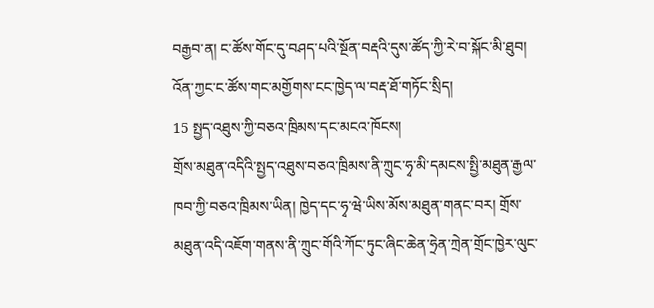བརྒྱབ་ན། ང་ཚོས་གོང་དུ་བཤད་པའི་སྔོན་བརྡའི་དུས་ཚོད་ཀྱི་རེ་བ་སྐོང་མི་ཐུབ། འོན་ཀྱང་ང་ཚོས་གང་མགྱོགས་ངང་ཁྱེད་ལ་བརྡ་ཐོ་གཏོང་སྲིད།
15 སྤྱད་འཐུས་ཀྱི་བཅའ་ཁྲིམས་དང་མངའ་ཁོངས།
གྲོས་མཐུན་འདིའི་སྤྱད་འཐུས་བཅའ་ཁྲིམས་ནི་ཀྲུང་ཧྭ་མི་དམངས་སྤྱི་མཐུན་རྒྱལ་ཁབ་ཀྱི་བཅའ་ཁྲིམས་ཡིན། ཁྱེད་དང་ཧྭ་ཝེ་ཡིས་མོས་མཐུན་གནང་བར། གྲོས་མཐུན་འདི་འཇོག་གནས་ནི་ཀྲུང་གོའི་ཀོང་ཏུང་ཞིང་ཆེན་ཧྲེན་ཀྲེན་གྲོང་ཁྱེར་ལུང་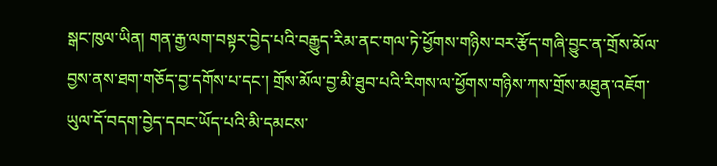སྒང་ཁུལ་ཡིན། གན་རྒྱ་ལག་བསྟར་བྱེད་པའི་བརྒྱུད་རིམ་ནང་གལ་ཏེ་ཕྱོགས་གཉིས་བར་རྩོད་གཞི་བྱུང་ན་གྲོས་མོལ་བྱས་ནས་ཐག་གཅོད་བྱ་དགོས་པ་དང་། གྲོས་མོལ་བྱ་མི་ཐུབ་པའི་རིགས་ལ་ཕྱོགས་གཉིས་ཀས་གྲོས་མཐུན་འཇོག་ཡུལ་དོ་བདག་བྱེད་དབང་ཡོད་པའི་མི་དམངས་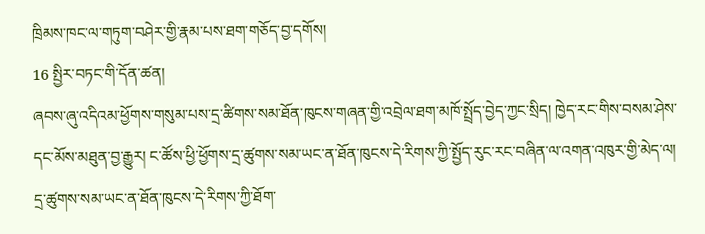ཁྲིམས་ཁང་ལ་གཏུག་བཤེར་གྱི་རྣམ་པས་ཐག་གཅོད་བྱ་དགོས།
16 སྤྱིར་བཏང་གི་དོན་ཚན།
ཞབས་ཞུ་འདིའམ་ཕྱོགས་གསུམ་པས་དྲ་ཚིགས་སམ་ཐོན་ཁུངས་གཞན་གྱི་འབྲེལ་ཐག་མཁོ་སྤྲོད་བྱེད་ཀྱང་སྲིད། ཁྱེད་རང་གིས་བསམ་ཤེས་དང་མོས་མཐུན་བྱ་རྒྱུར། ང་ཚོས་ཕྱི་ཕྱོགས་དྲ་ཚུགས་སམ་ཡང་ན་ཐོན་ཁུངས་དེ་རིགས་ཀྱི་སྤྱོད་རུང་རང་བཞིན་ལ་འགན་འཁུར་གྱི་མེད་ལ། དྲ་ཚུགས་སམ་ཡང་ན་ཐོན་ཁུངས་དེ་རིགས་ཀྱི་ཐོག་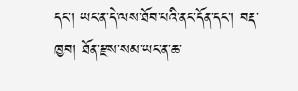དང་། ཡང་ན་དེ་ལས་ཐོབ་པའི་ནང་དོན་དང་། བརྡ་ཁྱབ། ཐོན་རྫས་སམ་ཡང་ན་ཆ་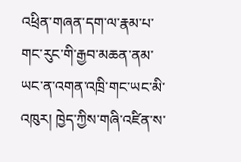འཕྲིན་གཞན་དག་ལ་རྣམ་པ་གང་རུང་གི་རྒྱབ་མཆན་ནམ་ཡང་ན་འགན་འཁྲི་གང་ཡང་མི་འཁུར། ཁྱེད་ཀྱིས་གཞི་འཛིན་ས་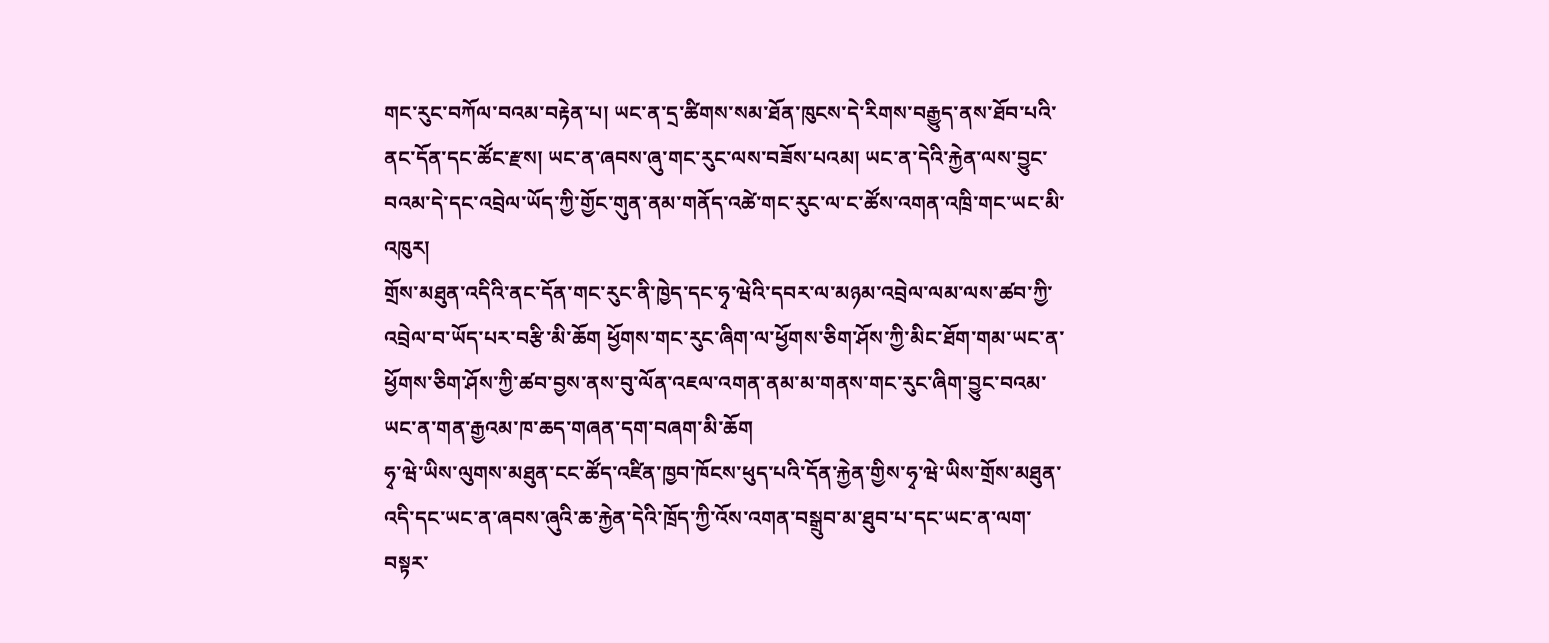གང་རུང་བཀོལ་བའམ་བརྟེན་པ། ཡང་ན་དྲ་ཚིགས་སམ་ཐོན་ཁུངས་དེ་རིགས་བརྒྱུད་ནས་ཐོབ་པའི་ནང་དོན་དང་ཚོང་རྫས། ཡང་ན་ཞབས་ཞུ་གང་རུང་ལས་བཟོས་པའམ། ཡང་ན་དེའི་རྐྱེན་ལས་བྱུང་བའམ་དེ་དང་འབྲེལ་ཡོད་ཀྱི་གྱོང་གུན་ནམ་གནོད་འཚེ་གང་རུང་ལ་ང་ཚོས་འགན་འཁྲི་གང་ཡང་མི་འཁུར།
གྲོས་མཐུན་འདིའི་ནང་དོན་གང་རུང་ནི་ཁྱེད་དང་ཧྭ་ཝེའི་དབར་ལ་མཉམ་འབྲེལ་ལམ་ལས་ཚབ་ཀྱི་འབྲེལ་བ་ཡོད་པར་བརྩི་མི་ཆོག ཕྱོགས་གང་རུང་ཞིག་ལ་ཕྱོགས་ཅིག་ཤོས་ཀྱི་མིང་ཐོག་གམ་ཡང་ན་ཕྱོགས་ཅིག་ཤོས་ཀྱི་ཚབ་བྱས་ནས་བུ་ལོན་འཇལ་འགན་ནམ་མ་གནས་གང་རུང་ཞིག་བྱུང་བའམ་ཡང་ན་གན་རྒྱའམ་ཁ་ཆད་གཞན་དག་བཞག་མི་ཆོག
ཧྭ་ཝེ་ཡིས་ལུགས་མཐུན་ངང་ཚོད་འཛིན་ཁྱབ་ཁོངས་ཕུད་པའི་དོན་རྐྱེན་གྱིས་ཧྭ་ཝེ་ཡིས་གྲོས་མཐུན་འདི་དང་ཡང་ན་ཞབས་ཞུའི་ཆ་རྐྱེན་དེའི་ཁྲོད་ཀྱི་འོས་འགན་བསྒྲུབ་མ་ཐུབ་པ་དང་ཡང་ན་ལག་བསྟར་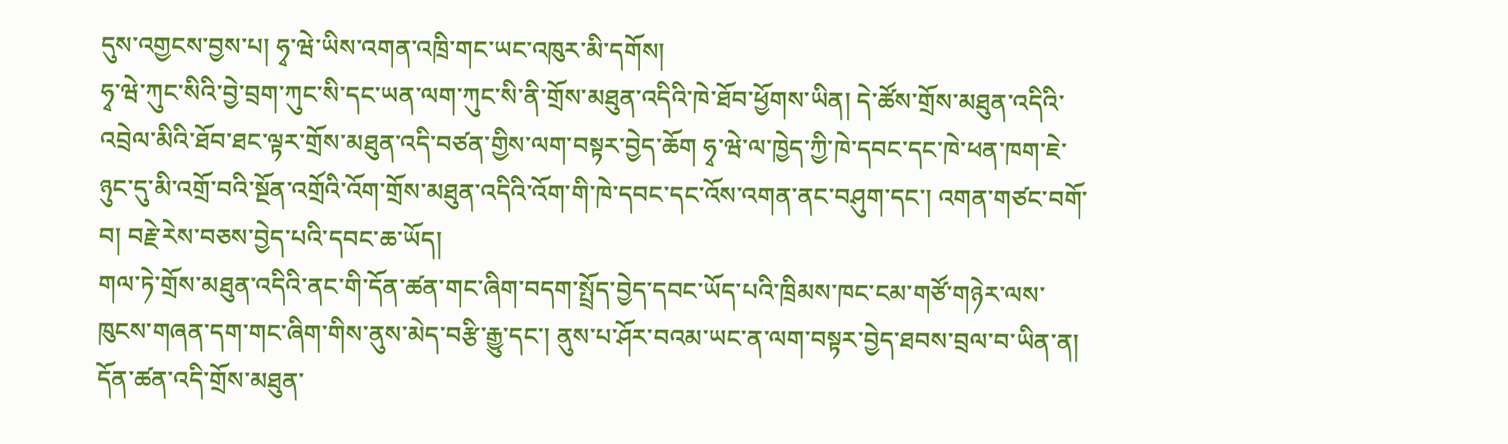དུས་འགྱངས་བྱས་པ། ཧྭ་ཝེ་ཡིས་འགན་འཁྲི་གང་ཡང་འཁུར་མི་དགོས།
ཧྭ་ཝེ་ཀུང་སིའི་བྱེ་བྲག་ཀུང་སི་དང་ཡན་ལག་ཀུང་སི་ནི་གྲོས་མཐུན་འདིའི་ཁེ་ཐོབ་ཕྱོགས་ཡིན། དེ་ཚོས་གྲོས་མཐུན་འདིའི་འབྲེལ་མིའི་ཐོབ་ཐང་ལྟར་གྲོས་མཐུན་འདི་བཙན་གྱིས་ལག་བསྟར་བྱེད་ཆོག ཧྭ་ཝེ་ལ་ཁྱེད་ཀྱི་ཁེ་དབང་དང་ཁེ་ཕན་ཁག་ཇེ་ཉུང་དུ་མི་འགྲོ་བའི་སྔོན་འགྲོའི་འོག་གྲོས་མཐུན་འདིའི་འོག་གི་ཁེ་དབང་དང་འོས་འགན་ནང་བཤུག་དང་། འགན་གཙང་བགོ་བ། བརྗེ་རེས་བཅས་བྱེད་པའི་དབང་ཆ་ཡོད།
གལ་ཏེ་གྲོས་མཐུན་འདིའི་ནང་གི་དོན་ཚན་གང་ཞིག་བདག་སྤྲོད་བྱེད་དབང་ཡོད་པའི་ཁྲིམས་ཁང་ངམ་གཙོ་གཉེར་ལས་ཁུངས་གཞན་དག་གང་ཞིག་གིས་ནུས་མེད་བརྩི་རྒྱུ་དང་། ནུས་པ་ཤོར་བའམ་ཡང་ན་ལག་བསྟར་བྱེད་ཐབས་བྲལ་བ་ཡིན་ན། དོན་ཚན་འདི་གྲོས་མཐུན་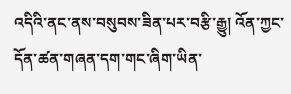འདིའི་ནང་ནས་བསུབས་ཟིན་པར་བརྩི་རྒྱུ། འོན་ཀྱང་དོན་ཚན་གཞན་དག་གང་ཞིག་ཡིན་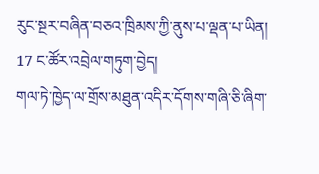རུང་སྔར་བཞིན་བཅའ་ཁྲིམས་ཀྱི་ནུས་པ་ལྡན་པ་ཡིན།
17 ང་ཚོར་འབྲེལ་གཏུག་བྱེད།
གལ་ཏེ་ཁྱེད་ལ་གྲོས་མཐུན་འདིར་དོགས་གཞི་ཅི་ཞིག་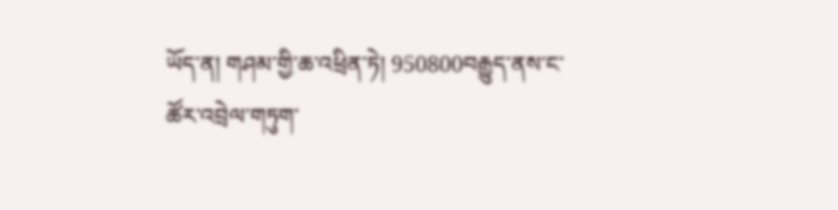ཡོད་ན། གཤམ་གྱི་ཆ་འཕྲིན་ཏེ། 950800བརྒྱུད་ནས་ང་ཚོར་འབྲེལ་གཏུག་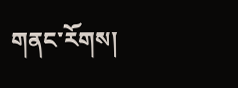གནང་རོགས།